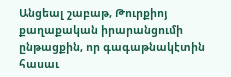Անցեալ շաբաթ, Թուրքիոյ քաղաքական իրարանցումի ընթացքին, որ գագաթնակէտին հասաւ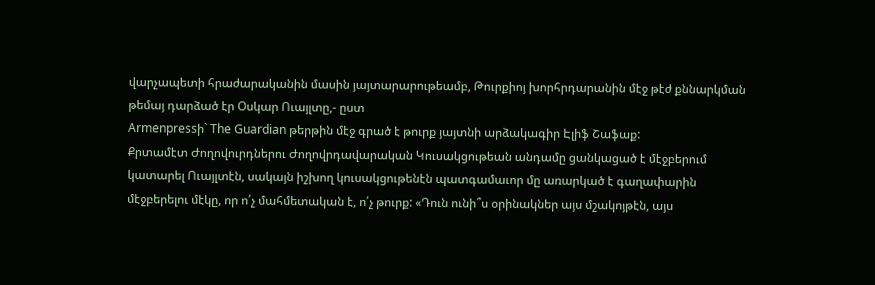վարչապետի հրաժարականին մասին յայտարարութեամբ, Թուրքիոյ խորհրդարանին մէջ թէժ քննարկման թեմայ դարձած էր Օսկար Ուայլտը,- ըստ
Armenpressի` The Guardian թերթին մէջ գրած է թուրք յայտնի արձակագիր Էլիֆ Շաֆաք:
Քրտամէտ Ժողովուրդներու Ժողովրդավարական Կուսակցութեան անդամը ցանկացած է մէջբերում կատարել Ուայլտէն, սակայն իշխող կուսակցութենէն պատգամաւոր մը առարկած է գաղափարին մէջբերելու մէկը, որ ո՛չ մահմետական է, ո՛չ թուրք: «Դուն ունի՞ս օրինակներ այս մշակոյթէն, այս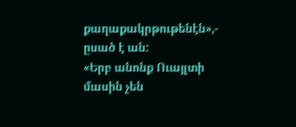քաղաքակրթութենէն»,- ըսած է ան:
«Երբ անոնք Ուայլտի մասին չեն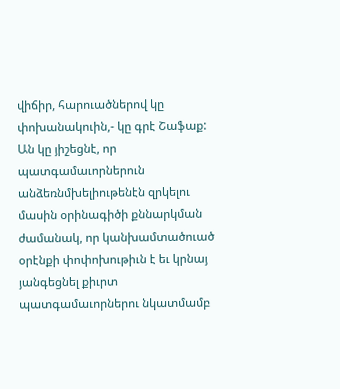վիճիր, հարուածներով կը փոխանակուին,- կը գրէ Շաֆաք: Ան կը յիշեցնէ, որ պատգամաւորներուն անձեռնմխելիութենէն զրկելու մասին օրինագիծի քննարկման ժամանակ, որ կանխամտածուած օրէնքի փոփոխութիւն է եւ կրնայ յանգեցնել քիւրտ պատգամաւորներու նկատմամբ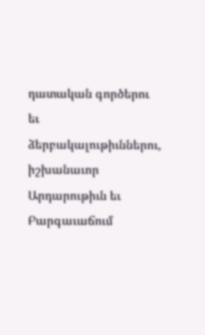դատական գործերու եւ ձերբակալութիւններու, իշխանաւոր Արդարութիւն եւ Բարգաւաճում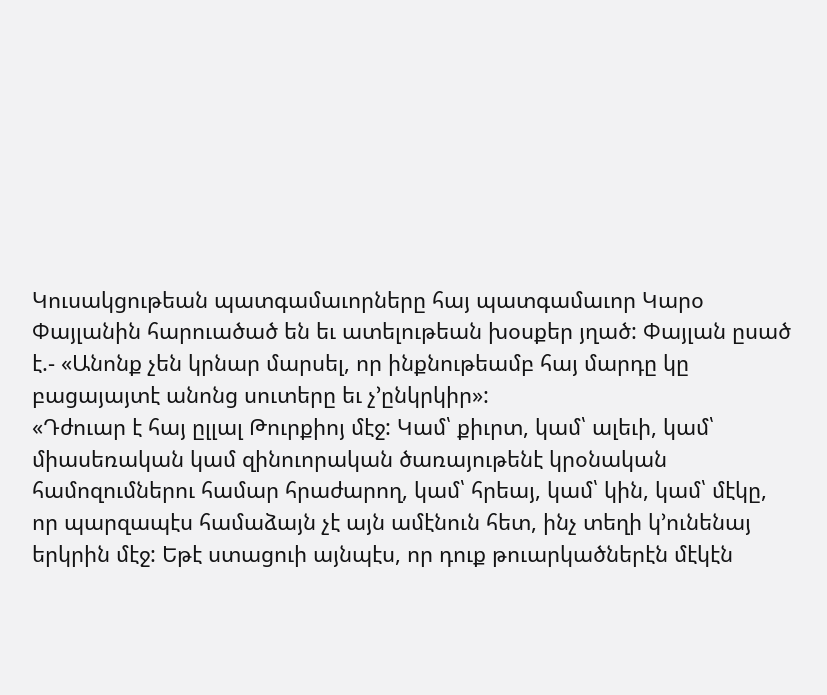Կուսակցութեան պատգամաւորները հայ պատգամաւոր Կարօ Փայլանին հարուածած են եւ ատելութեան խօսքեր յղած: Փայլան ըսած է.- «Անոնք չեն կրնար մարսել, որ ինքնութեամբ հայ մարդը կը բացայայտէ անոնց սուտերը եւ չ՚ընկրկիր»:
«Դժուար է հայ ըլլալ Թուրքիոյ մէջ: Կամ՝ քիւրտ, կամ՝ ալեւի, կամ՝ միասեռական կամ զինուորական ծառայութենէ կրօնական համոզումներու համար հրաժարող, կամ՝ հրեայ, կամ՝ կին, կամ՝ մէկը, որ պարզապէս համաձայն չէ այն ամէնուն հետ, ինչ տեղի կ՚ունենայ երկրին մէջ: Եթէ ստացուի այնպէս, որ դուք թուարկածներէն մէկէն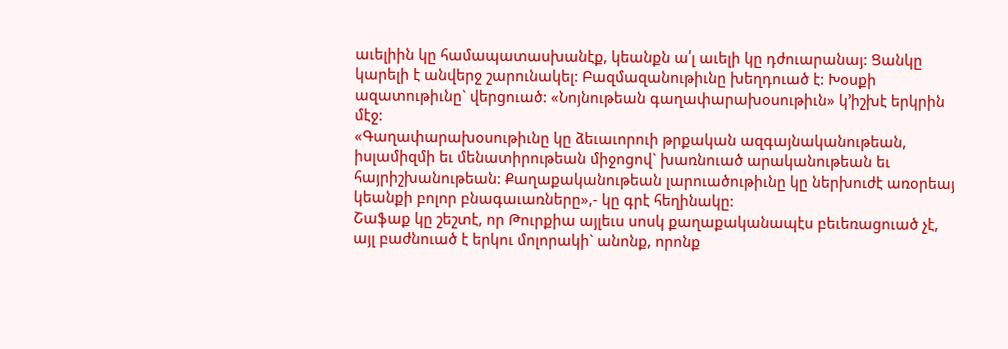աւելիին կը համապատասխանէք, կեանքն ա՛լ աւելի կը դժուարանայ: Ցանկը կարելի է անվերջ շարունակել: Բազմազանութիւնը խեղդուած է: Խօսքի ազատութիւնը` վերցուած: «Նոյնութեան գաղափարախօսութիւն» կ՚իշխէ երկրին մէջ:
«Գաղափարախօսութիւնը կը ձեւաւորուի թրքական ազգայնականութեան, իսլամիզմի եւ մենատիրութեան միջոցով` խառնուած արականութեան եւ հայրիշխանութեան: Քաղաքականութեան լարուածութիւնը կը ներխուժէ առօրեայ կեանքի բոլոր բնագաւառները»,- կը գրէ հեղինակը:
Շաֆաք կը շեշտէ, որ Թուրքիա այլեւս սոսկ քաղաքականապէս բեւեռացուած չէ, այլ բաժնուած է երկու մոլորակի` անոնք, որոնք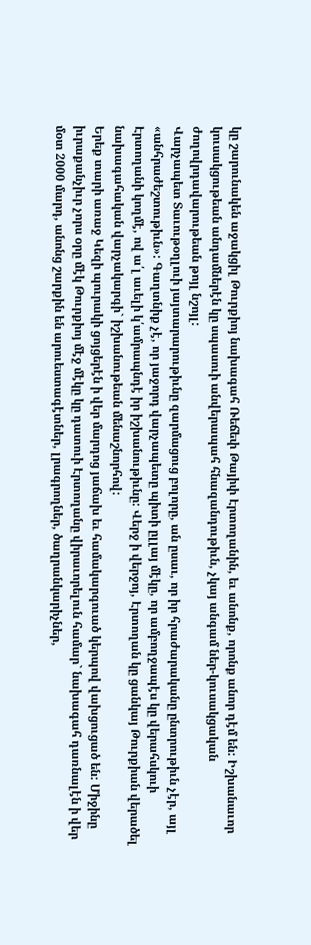կը շարունակեն աջակցիլ Թուրքիոյ նախագահ Ռեճեփ Թայիփ Էրտողանին, եւ անոնք, որոնք անոր դէմ են: Իշխանաւոր կուսակցութեան անդամներէն կը սպասուի անվերապահ հնազանդութիւն, չկայ անգամ ներ-կուսակցական ժողովրդավարութեան թոյլ նշոյլ:
Վարչապետ Տաւութօղլուի յայտարարութիւնը զարմացուց բոլորը, ան ըսաւ, որ իր հրաժարականը ընտրութիւն չէր, այլ «անհրաժեշտութիւն»: Գաղտնիք չէ, որ յաջորդ վարչապետը պիտի ըլլայ մէկը, որ ամբողջապէս կը վերահսկուի Էրտողանի կողմէ, ով ա՛լ աւելի կ՛ամրապնդէ իր իշխանութիւնը: Վերջ ի վերջոյ, Էրտողան կը ցանկայ Թուրքիան վերածել նախագահական վարչակարգի` իշխանութեան մենաշնորհով:
Երեք տարի առաջ Կեզի պուրակի ցոյցերէն ի վեր մարդոց յաճախ եւ համակարգուած կերպով վախցուցած են: Միջինը իւրաքանչիւր չորս օրը մէկ Թուրքիոյ մէջ մէկը կը դատուի Էրտողանը վիրաւորելուն համար` նախագահ դառնալէն ի վեր մօտ 2000 մարդ, անոնց շարքին են արուեստագէտներ, լրագրողներ, ծաղրանկարիչներ,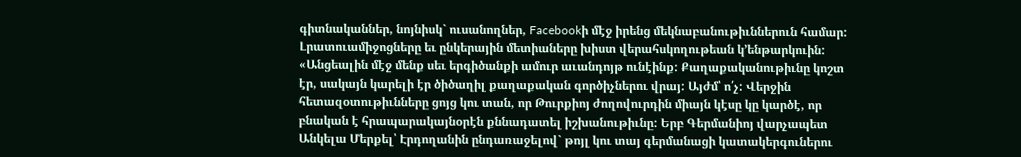գիտնականներ, նոյնիսկ` ուսանողներ, Facebookի մէջ իրենց մեկնաբանութիւններուն համար: Լրատուամիջոցները եւ ընկերային մետիաները խիստ վերահսկողութեան կ՚ենթարկուին:
«Անցեալին մէջ մենք սեւ երգիծանքի ամուր աւանդոյթ ունէինք: Քաղաքականութիւնը կոշտ էր, սակայն կարելի էր ծիծաղիլ քաղաքական գործիչներու վրայ: Այժմ՝ ո՛չ: Վերջին հետազօտութիւնները ցոյց կու տան, որ Թուրքիոյ ժողովուրդին միայն կէսը կը կարծէ, որ բնական է հրապարակայնօրէն քննադատել իշխանութիւնը: Երբ Գերմանիոյ վարչապետ Անկելա Մերքել՝ Էրդողանին ընդառաջելով` թոյլ կու տայ գերմանացի կատակերգուներու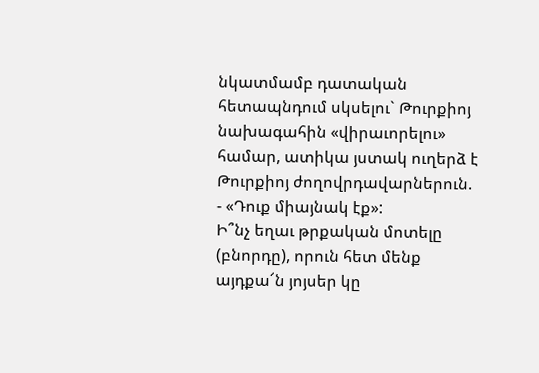նկատմամբ դատական հետապնդում սկսելու` Թուրքիոյ նախագահին «վիրաւորելու» համար, ատիկա յստակ ուղերձ է Թուրքիոյ ժողովրդավարներուն.
- «Դուք միայնակ էք»:
Ի՞նչ եղաւ թրքական մոտելը (բնորդը), որուն հետ մենք այդքա՜ն յոյսեր կը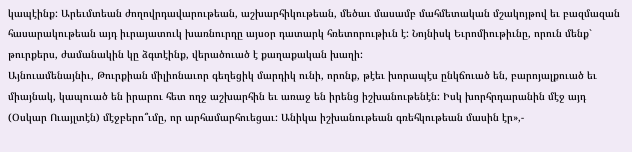կապէինք: Արեւմտեան ժողովրդավարութեան, աշխարհիկութեան, մեծաւ մասամբ մահմետական մշակոյթով եւ բազմազան հասարակութեան այդ իւրայատուկ խառնուրդը այսօր դատարկ հռետորութիւն է: Նոյնիսկ Եւրոմիութիւնը, որուն մենք` թուրքերս, ժամանակին կը ձգտէինք, վերածուած է քաղաքական խաղի:
Այնուամենայնիւ, Թուրքիան միլիոնաւոր գեղեցիկ մարդիկ ունի, որոնք, թէեւ խորապէս ընկճուած են, բարոյալքուած եւ միայնակ, կապուած են իրարու հետ ողջ աշխարհին եւ առաջ են իրենց իշխանութենէն: Իսկ խորհրդարանին մէջ այդ (Օսկար Ուայլտէն) մէջբերո՞ւմը, որ արհամարհուեցաւ: Անիկա իշխանութեան գռեհկութեան մասին էր»,-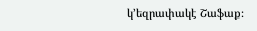կ՚եզրափակէ Շաֆաք։